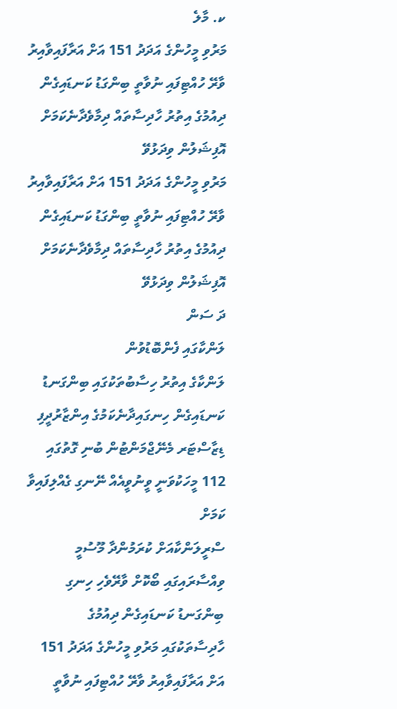ކ. މާލެ
މަރުވި މީހުންގެ އަދަދު 151 އަށް އަރާފައިވާއިރު ވާރޭ ހުއްޓިފައި ނުވާތީ ބިންގަޑު ކަނޑައިގެން ދިއުމުގެ އިތުރު ހާދިސާތައް ދިމާވެދާނެކަމަށް އޮފިޝަލުން ވިދަޅުވޭ
މަރުވި މީހުންގެ އަދަދު 151 އަށް އަރާފައިވާއިރު ވާރޭ ހުއްޓިފައި ނުވާތީ ބިންގަޑު ކަނޑައިގެން ދިއުމުގެ އިތުރު ހާދިސާތައް ދިމާވެދާނެކަމަށް އޮފިޝަލުން ވިދަޅުވޭ
ދަ ސަން
ލަންކާގައި ފެންބޮޑުވުން
ލަންކާގެ އިތުރު ހިސާބުތަކުގައި ބިންގަނޑު ކަނޑައިގެން ހިނގައިދާނެކަމުގެ އިންޒާރުދީފި
ޑިޒާސްޓަރ މެނޭޖްމަންޓުން ބުނި ގޮތުގައި 112 މީހަކުވަނީ ވީނުވީއެއް ނޭނގި ގެއްލިފައިވާ ކަމަށް
ސްރީލަންކާއަށް ކުރަމުންދާ މޫސުމީ ވިއްސާރައިގައި ބޯކޮށް ވާރޭވެހި ހިނގި ބިންގަނޑު ކަނޑައިގެން ދިއުމުގެ ހާދިސާތަކުގައި މަރުވި މީހުންގެ އަދަދު 151 އަށް އަރާފައިވާއިރު ވާރޭ ހުއްޓިފައި ނުވާތީ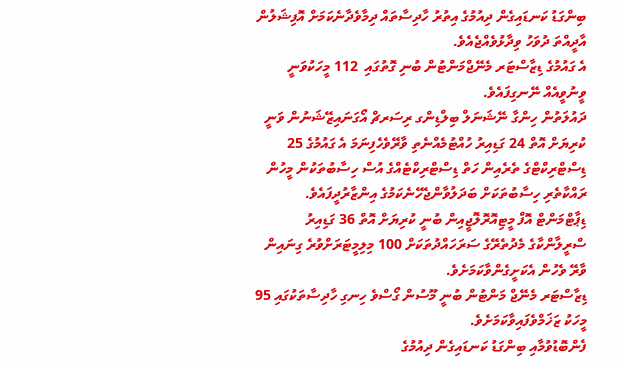ބިންގަޑު ކަނޑައިގެން ދިއުމުގެ އިތުރު ހާދިސާތައް ދިމާވެދާނެކަމަށް އޮފިޝަލުން އާދީއްތަ ދުވަހު ވިދާޅުވެއްޖެއެވެ.
އެ ގައުމުގެ ޑިޒާސްޓަރ މެނޭޖްމަންޓުން ބުނި ގޮތުގައި  112 މީހަކުވަނީ ވީނުވީއެއް ނޭނގިފައެވެ.
ދައުލަތުން ހިންގާ ނޭޝަނަލް ބިލްޑިންގ ރިސަރޗް އޯގަނައިޒޭޝަނުން ވަނީ ކުރިޔަށް އޮތް 24 ގަޑިއިރު ހުއްޓުމެއްނެތި ވާރޭވެހެފިނަމަ އެ ގައުމުގެ 25 ޑިސްޓްރިކްޓްގެ ތެރެއިން ހަތް ޑިސްޓްރިކްޓެއްގެ އުސް ހިސާބުތަކުން މީހުން ރައްކާތެރި ހިސާބުތަކަށް ބަދަލުވާންޖެހޭނެކަމުގެ އިންޒާރުދީފައެވެ.
ޑިޕާޓްމަންޓް އޮފް މީޓިއޮރޮލޮޖީއިން ބުނީ ކުރިޔަށް އޮތް 36 ގަޑިއިރު ސްރީލާންކާގެ މެދުތެރޭގެ ސަރަހައްދުތަކަށް 100 މިލިމީޓަރަށްވުރެ ގިނައިން ވާރޭ ވެހުން އެކަށީގެންވާކަމަށެވެ.
ޑިޒާސްޓަރ މެނޭޖް މަންޓުން ބުނީ މޫސުން ގޯސްވެ ހިނގި ހާދިސާތަކުގައި 95 މީހަކު ޒަޚަމްވެފައިވާކަމަށެވެ.
ފެންބޮޑުވުމާއި ބިންގަޑު ކަނޑައިގެން ދިއުމުގެ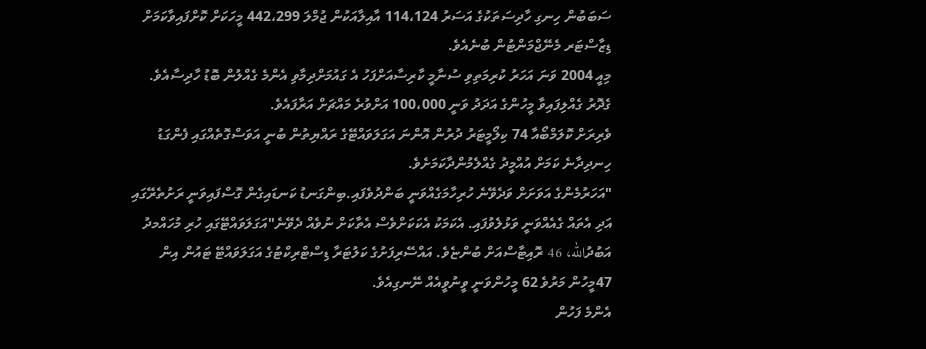ސަބަބުން ހިނގި ހާދިސަތަކުގެ އަސަރު 114،124 އާއިލާއަކުން ޖުމްލަ 442،299 މީހަކަށް ކޮށްފައިވާކަމަށް ޑިޒާސްޓަރ މެނޭޖްމަންޓުން ބުނެއެވެ.
މިއީ 2004 ވަނަ އަހަރު ކުރިމަތިވި ސުނާމީ ކާރިސާއަށްފަހު އެ ގައުމަށްދިމާވި އެންމެ ގެއްލުން ބޮޑު ހާދިސާއެވެ.
ގެދޮރު ގެއްލިފައިވާ މީހުންގެ އަދަދު ވަނީ 100،000 އަށްވުރެ މައްޗަށް އަރާފައެވެ.
ވެރިރަށް ކޮލަމްބޯއާ 74 ކިލޯމީޓަރު ދުރުން އޮންނަ އަގަލަވައްޓޭގެ ރައްޔިތުން ބުނީ އަވަސްގޮތެއްގައި ފެންގަޑު ހިނދިދާނެ ކަމަށް އުއްމީދު ގެއްލެމުންދާކަމަށެވެ.
"އަހަރުމެންގެ އަވަށަށް ވަދެވޭނެ ހުރިހާމަގެއްވަނީ ބަންދުވެފައި.ބިންގަނޑު ކަނޑައިގެން ގޮސްފައިވަނީ ރަށުތެރޭގައި އަދި އެތައް ގެއެއްވަނީ ވަޅުލެވުފައި. އެކަމަކު އެކަކަށްވެސް އެތާކަށް ނުވެއް ދެވޭނެ"އަގަލަވައްޓޭގައި ހުރި މުހައްމދު އަބުދުالله، 46 ރޮއިޓާސްއަށް ބުންޏެވެ. އައްސޭރިފަށުގެ ކަލުޓަރާ ޑިސްޓްރިކްޓުގެ އަގަލަވައްޓޭ ޓައުން އިން 47މީހުން މަރުވެ 62 މީހުންވަނީ ވީނުވީއެއް ނޭނގިއެވެ.
އެންމެ ފަހުން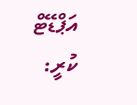އަޕްޑޭޓް ކުރީ: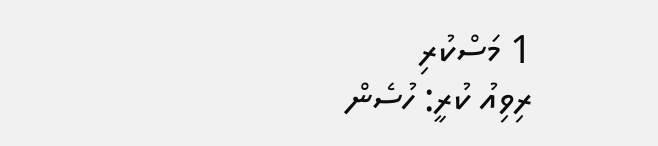1 މަސްކުރި
ރިވިއު ކުރީ: ހުސެން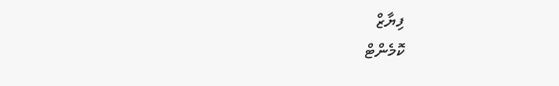ފިޔާޒް
ކޮމެންޓް